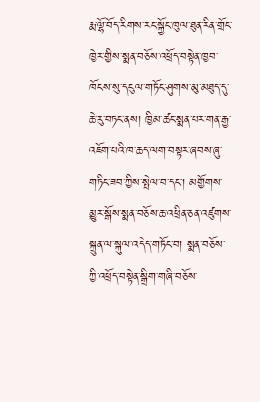རྨ་ལྷོ་བོད་རིགས་རང་སྐྱོང་ཁུལ་ཐུན་རིན་གྲོང་ཁྱེར་གྱིས་སྨན་བཅོས་འཕྲོད་བསྟེན་ཁྱབ་ཁོངས་སུ་དངུལ་གཏོང་ཤུགས་མུ་མཐུད་དུ་ཆེ་རུ་བཏང་ནས། ཁྱིམ་ཚང་སྨན་པར་གན་རྒྱ་འཇོག་པའི་ཁ་ཆད་ལག་བསྟར་ཞབས་ཞུ་གཏིང་ཟབ་ཀྱིས་སྤེལ་བ་དང་། མགྱོགས་མྱུར་སྒོས་སྨན་བཅོས་ཆ་འཕྲིན་ཅན་འཛུགས་སྐྲུན་ལ་སྐུལ་འདེད་གཏོང་བ། སྨན་བཅོས་ཀྱི་འཕྲོད་བསྟེན་སྒྲིག་གཞི་བཅོས་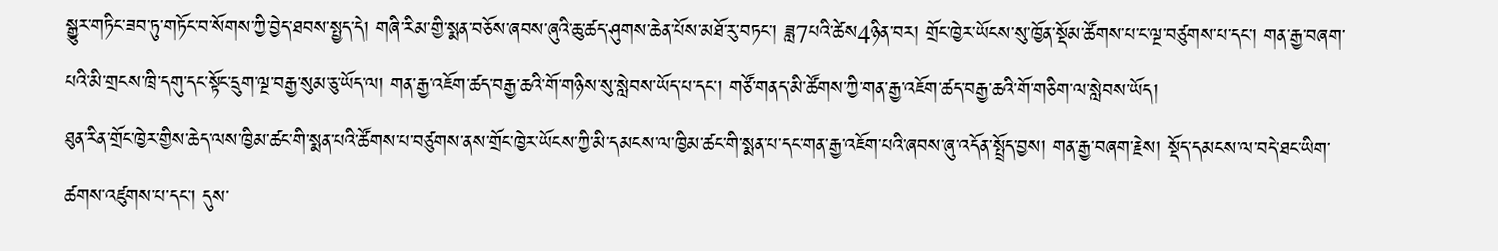སྒྱུར་གཏིང་ཟབ་ཏུ་གཏོང་བ་སོགས་ཀྱི་བྱེད་ཐབས་སྤྱད་དེ། གཞི་རིམ་གྱི་སྨན་བཅོས་ཞབས་ཞུའི་ཆུ་ཚད་ཤུགས་ཆེན་པོས་མཐོ་རུ་བཏང་། ཟླ7པའི་ཚེས4ཉིན་བར། གྲོང་ཁྱེར་ཡོངས་སུ་ཁྱོན་སྡོམ་ཚོགས་པ་ང་ལྔ་བཙུགས་པ་དང་། གན་རྒྱ་བཞག་པའི་མི་གྲངས་ཁྲི་དགུ་དང་སྟོང་དྲུག་ལྔ་བརྒྱ་སུམ་ཅུ་ཡོད་ལ། གན་རྒྱ་འཇོག་ཚད་བརྒྱ་ཆའི་གོ་གཉིས་སུ་སླེབས་ཡོད་པ་དང་། གཙོ་གནད་མི་ཚོགས་ཀྱི་གན་རྒྱ་འཇོག་ཚད་བརྒྱ་ཆའི་གོ་གཅིག་ལ་སླེབས་ཡོད།
ཐུན་རིན་གྲོང་ཁྱེར་གྱིས་ཆེད་ལས་ཁྱིམ་ཚང་གི་སྨན་པའི་ཚོགས་པ་བཙུགས་ནས་གྲོང་ཁྱེར་ཡོངས་ཀྱི་མི་དམངས་ལ་ཁྱིམ་ཚང་གི་སྨན་པ་དང་གན་རྒྱ་འཇོག་པའི་ཞབས་ཞུ་འདོན་སྤྲོད་བྱས། གན་རྒྱ་བཞག་རྗེས། སྡོད་དམངས་ལ་བདེ་ཐང་ཡིག་ཚགས་འཛུགས་པ་དང་། དུས་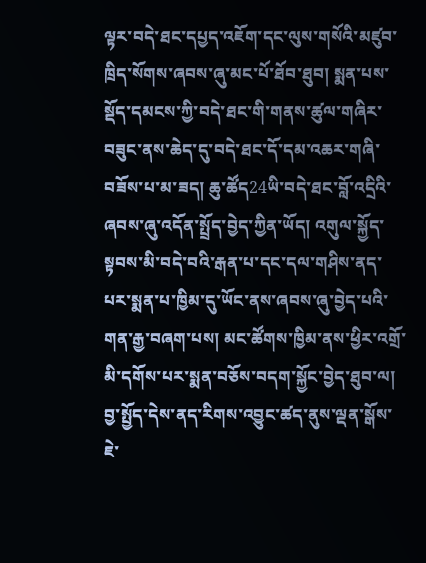ལྟར་བདེ་ཐང་དཔྱད་འཇོག་དང་ལུས་གསོའི་མཛུབ་ཁྲིད་སོགས་ཞབས་ཞུ་མང་པོ་ཐོབ་ཐུབ། སྨན་པས་སྡོད་དམངས་ཀྱི་བདེ་ཐང་གི་གནས་ཚུལ་གཞིར་བཟུང་ནས་ཆེད་དུ་བདེ་ཐང་དོ་དམ་འཆར་གཞི་བཟོས་པ་མ་ཟད། ཆུ་ཚོད24ཡི་བདེ་ཐང་བློ་འདྲིའི་ཞབས་ཞུ་འདོན་སྤྲོད་བྱེད་ཀྱིན་ཡོད། འགུལ་སྐྱོད་སྟབས་མི་བདེ་བའི་རྒན་པ་དང་དལ་གཤིས་ནད་པར་སྨན་པ་ཁྱིམ་དུ་ཡོང་ནས་ཞབས་ཞུ་བྱེད་པའི་གན་རྒྱ་བཞག་པས། མང་ཚོགས་ཁྱིམ་ནས་ཕྱིར་འགྲོ་མི་དགོས་པར་སྨན་བཅོས་བདག་སྐྱོང་བྱེད་ཐུབ་ལ། བྱ་སྤྱོད་དེས་ནད་རིགས་འབྱུང་ཚད་ནུས་ལྡན་སྒོས་ཇེ་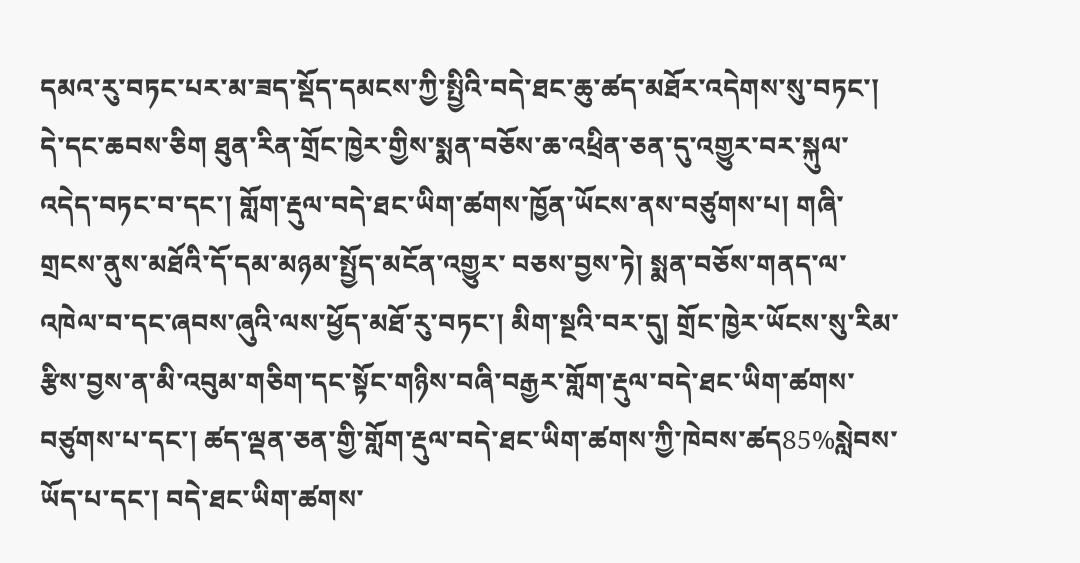དམའ་རུ་བཏང་པར་མ་ཟད་སྡོད་དམངས་ཀྱི་སྤྱིའི་བདེ་ཐང་ཆུ་ཚད་མཐོར་འདེགས་སུ་བཏང་།
དེ་དང་ཆབས་ཅིག ཐུན་རིན་གྲོང་ཁྱེར་གྱིས་སྨན་བཅོས་ཆ་འཕྲིན་ཅན་དུ་འགྱུར་བར་སྐུལ་འདེད་བཏང་བ་དང་། གློག་རྡུལ་བདེ་ཐང་ཡིག་ཚགས་ཁྱོན་ཡོངས་ནས་བཙུགས་པ། གཞི་གྲངས་ནུས་མཐོའི་དོ་དམ་མཉམ་སྤྱོད་མངོན་འགྱུར་ བཅས་བྱས་ཏེ། སྨན་བཅོས་གནད་ལ་འཁེལ་བ་དང་ཞབས་ཞུའི་ལས་ཕྱོད་མཐོ་རུ་བཏང་། མིག་སྔའི་བར་དུ། གྲོང་ཁྱེར་ཡོངས་སུ་རིམ་རྩིས་བྱས་ན་མི་འབུམ་གཅིག་དང་སྟོང་གཉིས་བཞི་བརྒྱར་གློག་རྡུལ་བདེ་ཐང་ཡིག་ཚགས་བཙུགས་པ་དང་། ཚད་ལྡན་ཅན་གྱི་གློག་རྡུལ་བདེ་ཐང་ཡིག་ཚགས་ཀྱི་ཁེབས་ཚད85%སླེབས་ཡོད་པ་དང་། བདེ་ཐང་ཡིག་ཚགས་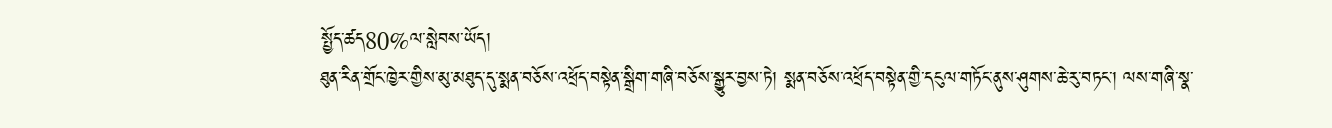སྤྱོད་ཚད80%ལ་སླེབས་ཡོད།
ཐུན་རིན་གྲོང་ཁྱེར་གྱིས་མུ་མཐུད་དུ་སྨན་བཅོས་འཕྲོད་བསྟེན་སྒྲིག་གཞི་བཅོས་སྒྱུར་བྱས་ཏེ། སྨན་བཅོས་འཕྲོད་བསྟེན་གྱི་དངུལ་གཏོང་ནུས་ཤུགས་ཆེ་རུ་བཏང་། ལས་གཞི་སྣ་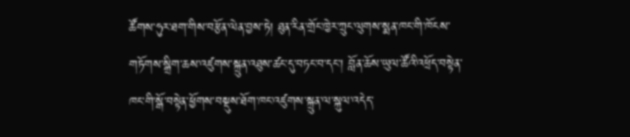ཚོགས་ཧུར་ཐག་གིས་བརྩོན་ལེན་བྱས་ཏེ། ཐུན་རིན་གྲོང་ཁྱེར་ཀྲུང་ལུགས་སྨན་ཁང་གི་ཁོངས་གཏོགས་སྒྲིག་ཆས་འཛུགས་སྐྲུན་འཐུས་ཚང་དུ་བཏང་བ་དང་། བློན་ཆོས་ཡུལ་ཚོའི་འཕྲོད་བསྟེན་ཁང་གི་སྒོ་བསྟེན་ཕྱོགས་བསྡུས་ཐོག་ཁང་འཛུགས་སྐྲུན་ལ་སྐུལ་འདེད་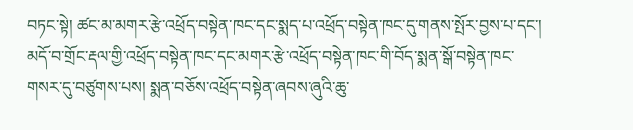བཏང་སྟེ། ཚང་མ་མགར་རྩེ་འཕྲོད་བསྟེན་ཁང་དང་སྨད་པ་འཕྲོད་བསྟེན་ཁང་དུ་གནས་སྤོར་བྱས་པ་དང་། མདོ་བ་གྲོང་རྡལ་གྱི་འཕྲོད་བསྟེན་ཁང་དང་མགར་རྩེ་འཕྲོད་བསྟེན་ཁང་གི་བོད་སྨན་སྒོ་བསྟེན་ཁང་གསར་དུ་བཙུགས་པས། སྨན་བཅོས་འཕྲོད་བསྟེན་ཞབས་ཞུའི་ཆུ་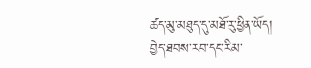ཚད་མུ་མཐུད་དུ་མཐོ་རུ་ཕྱིན་ཡོད།
བྱེད་ཐབས་རབ་དང་རིམ་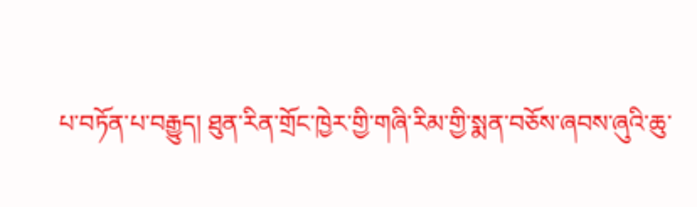པ་བཏོན་པ་བརྒྱུད། ཐུན་རིན་གྲོང་ཁྱེར་གྱི་གཞི་རིམ་གྱི་སྨན་བཅོས་ཞབས་ཞུའི་ཆུ་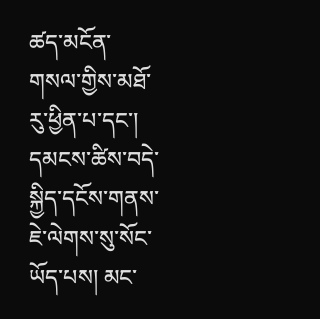ཚད་མངོན་གསལ་གྱིས་མཐོ་རུ་ཕྱིན་པ་དང་། དམངས་ཚིས་བདེ་སྐྱིད་དངོས་གནས་ཇེ་ལེགས་སུ་སོང་ཡོད་པས། མང་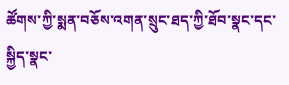ཚོགས་ཀྱི་སྨན་བཅོས་འགན་སྲུང་ཐད་ཀྱི་ཐོབ་སྣང་དང་སྐྱིད་སྣང་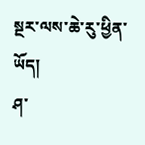སྔར་ལས་ཆེ་རུ་ཕྱིན་ཡོད།
ཤ་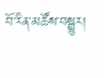བོ་རིན་མཚོས་བསྒྱུར།